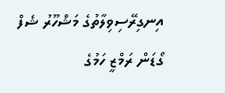އިނގިރޭސިވިލާތުގެ މަޝްހޫރު ޝެފް ގޯޑަން ރަމްޒީ ހަމުގެ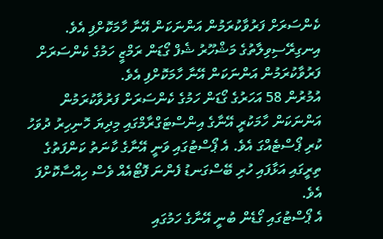ކެންސަރަށް ފަރުވާކުރަމުން އަންނަކަން އޭނާ ހާމަކޮށްފި އެވެ.
އިނގިރޭސިވިލާތުގެ މަޝްހޫރު ޝެފް ގޯޑަން ރަމްޒީ ހަމުގެ ކެންސަރަށް ފަރުވާކުރަމުން އަންނަކަން އޭނާ ހާމަކޮށްފި އެވެ.
އުމުރުން 58 އަހަރުގެ ގޯޑަން ހަމުގެ ކެންސަރަށް ފަރުވާކުރަމުން އަންނަކަން ހާމަކުރީ އޭނާގެ އިންސްޓަގްރާމްގައި މިދިޔަ ހޮނިހިރު ދުވަހު ކުރި ޕޯސްޓެއްގަ އެވެ. އެ ޕޯސްޓުގައި ވަނީ އޭނާގެ ކާނަތު ކަންފަތުގެ ތިރީގައި އަޅާފައި ހުރި ބޭސްގަނޑު ފެންނަ ފޮޓޯއެއް ވެސް ހިއްސާކޮށްފަ އެވެ.
އެ ޕޯސްޓުގައި ގޯޑެން ބުނީ އޭނާގެ ހަމުގައި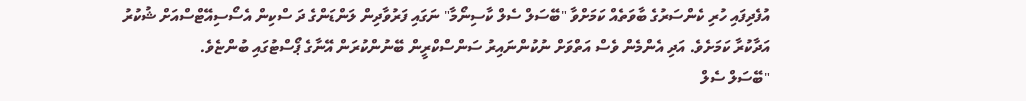އުފެދިފައި ހުރި ކެންސަރުގެ ބާވަތެއް ކަމަށްވާ "ބޭސަލް ސެލް ކާސިނޯމާ" ނަގައި ފަރުވާދިން ލަންޑަންގެ ދަ ސްކިން އެސޯސިއޭޓްސްއަށް ޝުކުރު އަދާކުރާ ކަމަށެވެ. އަދި އެންމެން ވެސް އަތްވަށް ނުކުންނައިރު ސަންސްކްރީން ބޭނުންކުރަން އޭނާގެ ޕޯސްޓުގައި ބުންޏެވެ.
"ބޭސަލް ސެލް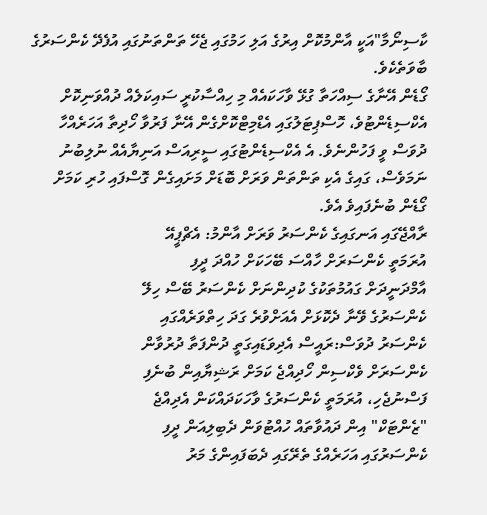ކާސިނޯމާ"އަކީ އާންމުކޮށް އިރުގެ އަލި ހަމުގައި ޖެހޭ ތަންތަނުގައި އުފެދޭ ކެންސަރުގެ ބާވަތެކެވެ.
ގޯޑެން އޭނާގެ ސިއްހަތާ ގުޅޭ ވާހަކައެއް މި ހިއްސާކުރީ ސައިކަލެއް ދުއްވަނިކޮށް އެކްސިޑެންޓުވެ، ހޮސްޕިޓަލުގައި އެޑްމިޓްކޮށްގެން އޭނާ ފަރުވާ ހޯދިތާ އަހަރެއްހާ ދުވަސް ވީ ފަހުންނެވެ. އެ އެކްސިޑެންޓުގައި ސީރިއަސް އަނިޔާއެއް ނުލިބުނު ނަމަވެސް، ގައިގެ އެކި ތަންތަން ވަރަށް ބޮޑަށް މަށައިގެން ގޮސްފައި ހުރި ކަމަށް ގޯޑެން ބުނެފައިވެ އެވެ.
ރާއްޖޭގައި އަނގައިގެ ކެންސަރު ވަރަށް އާންމު: އެޗްޕީއޭ
އުރަމަތީ ކެންސަރަށް ހާއްސަ ބޭހަކަށް ހުއްދަ ދީފި
އާމްދަނީދަށް ގައުމުތަކުގެ ކުދިންނަށް ކެންސަރު ބޭސް ހިލޭ
ކެންސަރުގެ ވޭނާ ދެކޮޅަށް އެއަށްވުރެ ގަދަ ހިތްވަރެއްގައި
ކެންސަރު ދުވަސް:ރައީސް އެދިވަޑައިގަތީ ދުންފަތާ ދުރުވާން
ކެންސަރަށް ވެކްސިން ހޯދިއްޖެ ކަމަށް ރަޝިޔާއިން ބުނެފި
ފަސްނުޖެހި، އުރަމަތީ ކެންސަރުގެ ވާހަކަދައްކަން އެދިއްޖެ
"ޒެންޓަކް" އިން ދައުވާތައް ހުއްޓުވަން ދެބިލިއަން ދީފި
ކެންސަރުގައި އަހަރެއްގެ ތެރޭގައި ދެބަފައިންގެ މަރު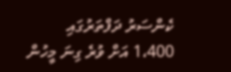ކެންސަރު ދަފްތަރުގައި 1،400 އަށް ވުރެ ގިނަ މީހުން